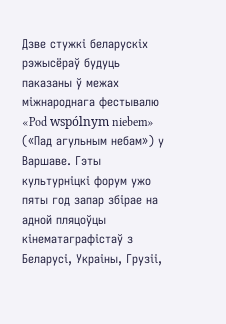Дзве стужкі беларускіх рэжысёраў будуць паказаны ў межах міжнароднага фестывалю «Pod wspólnym niebem» («Пад агульным небам») у Варшаве. Гэты культурніцкі форум ужо пяты год запар збірае на адной пляцоўцы кінематаграфістаў з Беларусі, Украіны, Грузіі,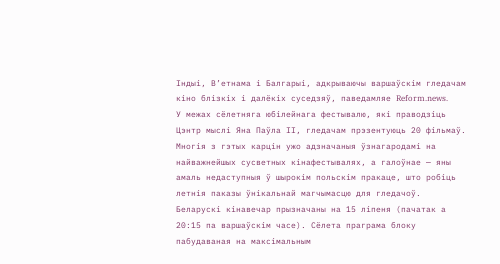Індыі, В’етнама і Балгарыі, адкрываючы варшаўскім гледачам кіно блізкіх і далёкіх суседзяў, паведамляе Reform.news.
У межах сёлетняга юбілейнага фестывалю, які праводзіць Цэнтр мыслі Яна Паўла ІІ, гледачам прэзентуюць 20 фільмаў. Многія з гэтых карцін ужо адзначаныя ўзнагародамі на найважнейшых сусветных кінафестывалях, а галоўнае — яны амаль недаступныя ў шырокім польскім пракаце, што робіць летнія паказы ўнікальнай магчымасцю для гледачоў.
Беларускі кінавечар прызначаны на 15 ліпеня (пачатак а 20:15 па варшаўскім часе). Сёлета праграма блоку пабудаваная на максімальным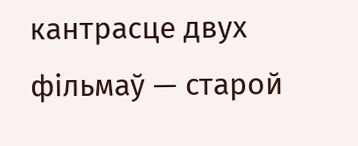кантрасце двух фільмаў — старой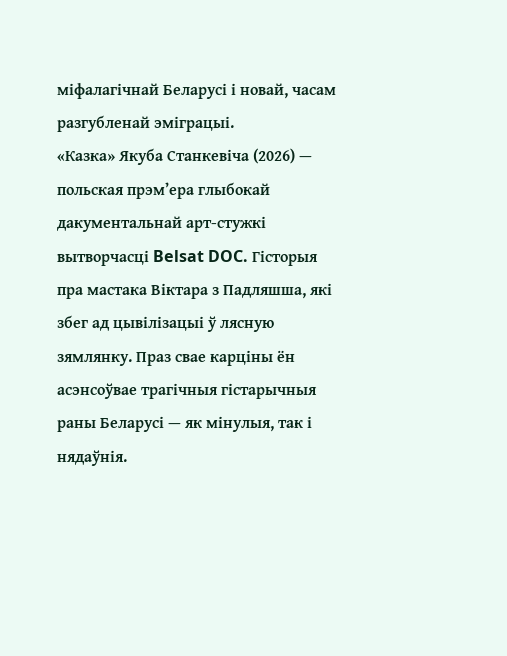міфалагічнай Беларусі і новай, часам разгубленай эміграцыі.
«Казка» Якуба Станкевіча (2026) — польская прэм’ера глыбокай дакументальнай арт-стужкі вытворчасці Belsat DOC. Гісторыя пра мастака Віктара з Падляшша, які збег ад цывілізацыі ў лясную зямлянку. Праз свае карціны ён асэнсоўвае трагічныя гістарычныя раны Беларусі — як мінулыя, так і нядаўнія.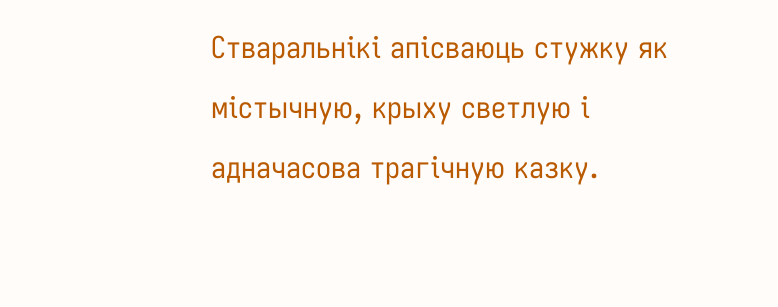Стваральнікі апісваюць стужку як містычную, крыху светлую і адначасова трагічную казку.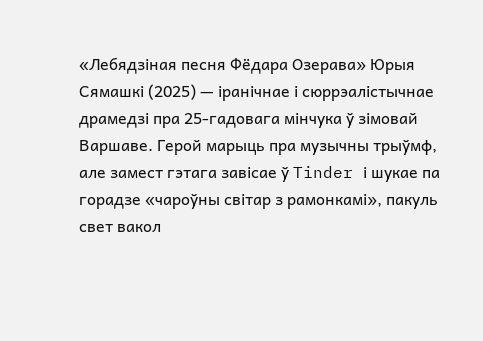«Лебядзіная песня Фёдара Озерава» Юрыя Сямашкі (2025) — іранічнае і сюррэалістычнае драмедзі пра 25-гадовага мінчука ў зімовай Варшаве. Герой марыць пра музычны трыўмф, але замест гэтага завісае ў Tinder і шукае па горадзе «чароўны світар з рамонкамі», пакуль свет вакол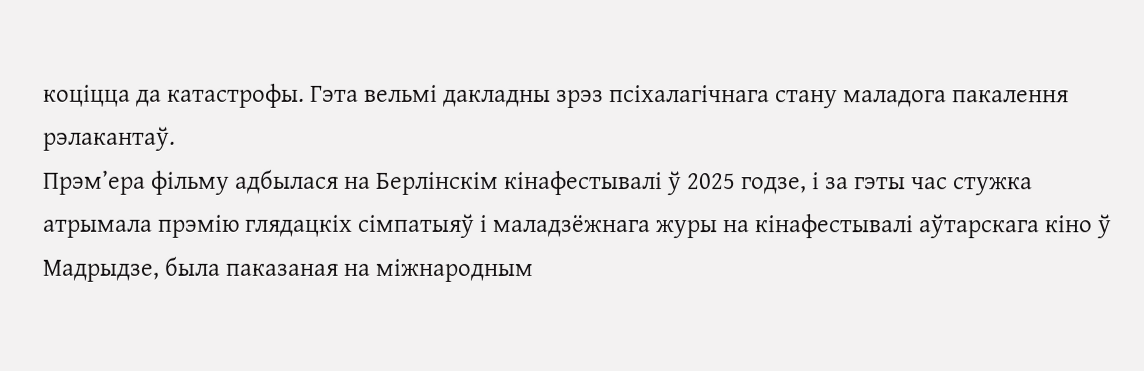коціцца да катастрофы. Гэта вельмі дакладны зрэз псіхалагічнага стану маладога пакалення рэлакантаў.
Прэм’ера фільму адбылася на Берлінскім кінафестывалі ў 2025 годзе, і за гэты час стужка атрымала прэмію глядацкіх сімпатыяў і маладзёжнага журы на кінафестывалі аўтарскага кіно ў Мадрыдзе, была паказаная на міжнародным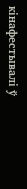кінафестывалі ў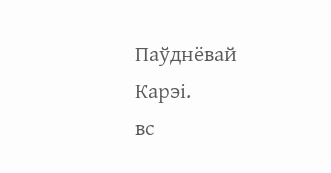Паўднёвай Карэі.
вс